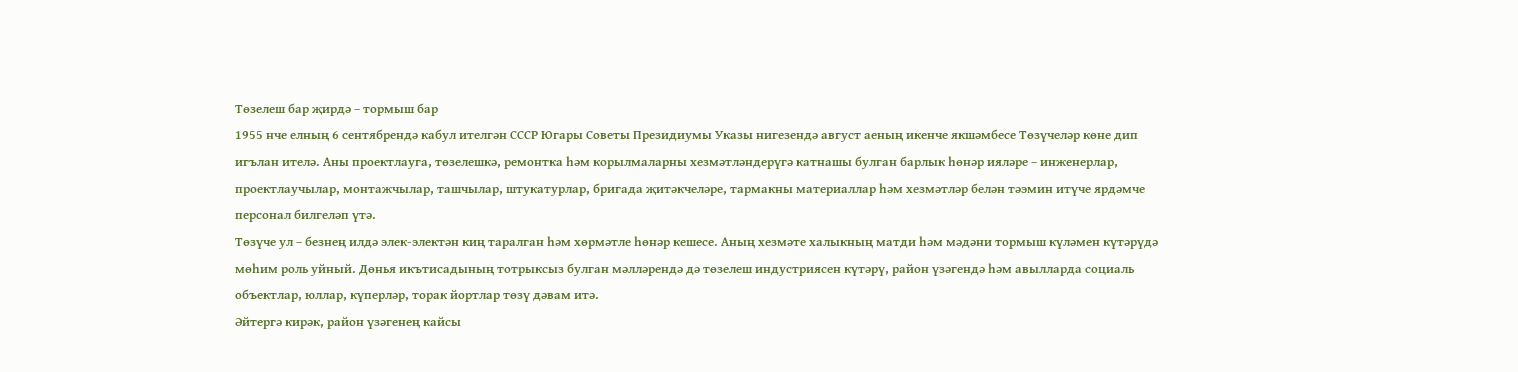Төзелеш бар җирдә – тормыш бар
1955 нче елның 6 сентябрендә кабул ителгән СССР Югары Советы Президиумы Указы нигезендә август аеның икенче якшәмбесе Төзүчеләр көне дип игълан ителә. Аны проектлауга, төзелешкә, ремонтка һәм корылмаларны хезмәтләндерүгә катнашы булган барлык һөнәр ияләре – инженерлар, проектлаучылар, монтажчылар, ташчылар, штукатурлар, бригада җитәкчеләре, тармакны материаллар һәм хезмәтләр белән тәэмин итүче ярдәмче персонал билгеләп үтә.
Төзүче ул – безнең илдә элек-электән киң таралган һәм хөрмәтле һөнәр кешесе. Аның хезмәте халыкның матди һәм мәдәни тормыш күләмен күтәрүдә мөһим роль уйный. Дөнья икътисадының тотрыксыз булган мәлләрендә дә төзелеш индустриясен күтәрү, район үзәгендә һәм авылларда социаль объектлар, юллар, күперләр, торак йортлар төзү дәвам итә.
Әйтергә кирәк, район үзәгенең кайсы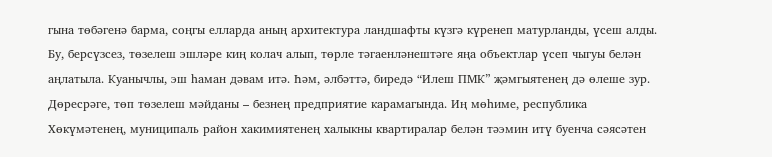гына төбәгенә барма, соңгы елларда аның архитектура ландшафты күзгә күренеп матурланды, үсеш алды. Бу, берсүзсез, төзелеш эшләре киң колач алып, төрле тәгаенләнештәге яңа объектлар үсеп чыгуы белән аңлатыла. Куанычлы, эш һаман дәвам итә. Һәм, әлбәттә, биредә “Илеш ПМК” җәмгыятенең дә өлеше зур. Дөресрәге, төп төзелеш мәйданы – безнең предприятие карамагында. Иң мөһиме, республика Хөкүмәтенең, муниципаль район хакимиятенең халыкны квартиралар белән тәэмин итү буенча сәясәтен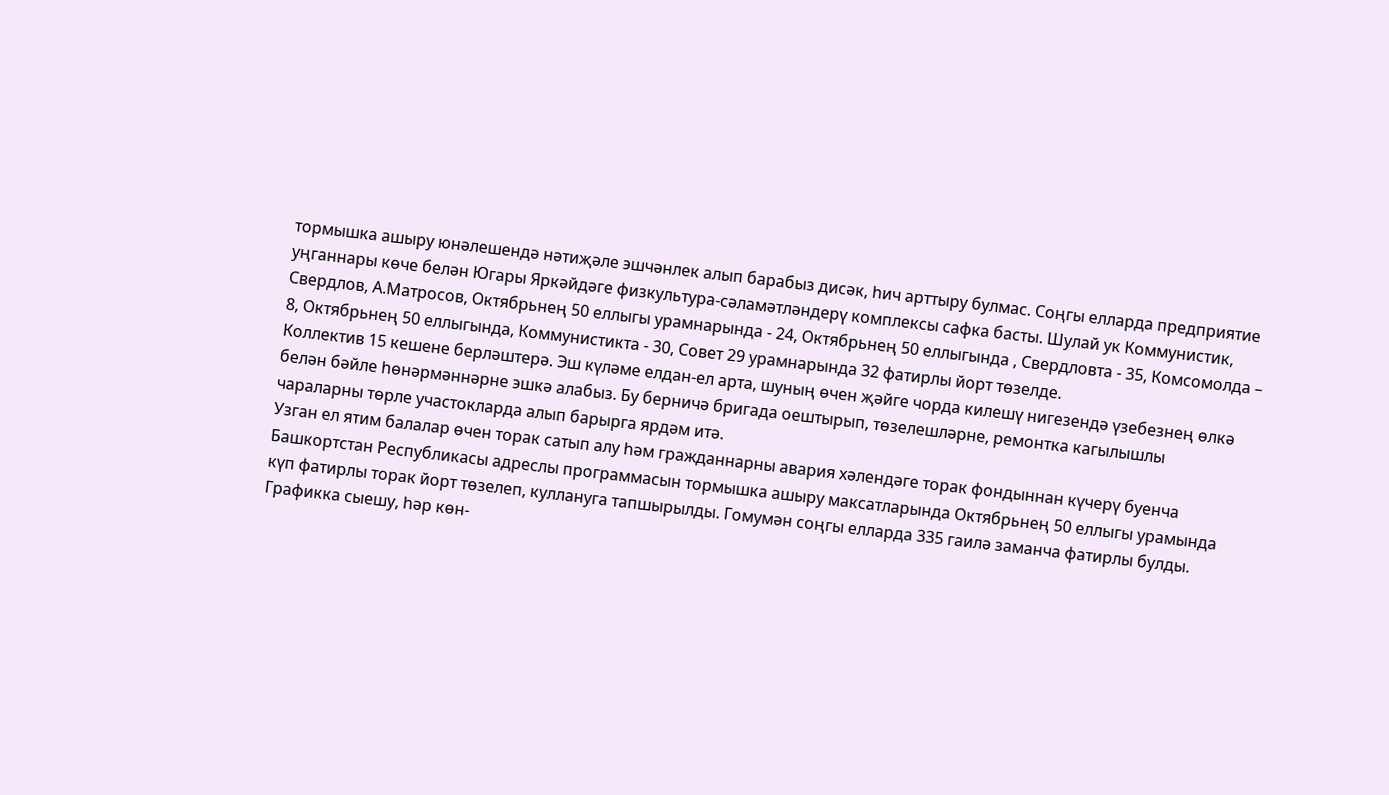тормышка ашыру юнәлешендә нәтиҗәле эшчәнлек алып барабыз дисәк, һич арттыру булмас. Соңгы елларда предприятие уңганнары көче белән Югары Яркәйдәге физкультура-сәламәтләндерү комплексы сафка басты. Шулай ук Коммунистик, Свердлов, А.Матросов, Октябрьнең 50 еллыгы урамнарында - 24, Октябрьнең 50 еллыгында , Свердловта - 35, Комсомолда – 8, Октябрьнең 50 еллыгында, Коммунистикта - 30, Совет 29 урамнарында 32 фатирлы йорт төзелде.
Коллектив 15 кешене берләштерә. Эш күләме елдан-ел арта, шуның өчен җәйге чорда килешү нигезендә үзебезнең өлкә белән бәйле һөнәрмәннәрне эшкә алабыз. Бу берничә бригада оештырып, төзелешләрне, ремонтка кагылышлы чараларны төрле участокларда алып барырга ярдәм итә.
Узган ел ятим балалар өчен торак сатып алу һәм гражданнарны авария хәлендәге торак фондыннан күчерү буенча Башкортстан Республикасы адреслы программасын тормышка ашыру максатларында Октябрьнең 50 еллыгы урамында күп фатирлы торак йорт төзелеп, куллануга тапшырылды. Гомумән соңгы елларда 335 гаилә заманча фатирлы булды.
Графикка сыешу, һәр көн-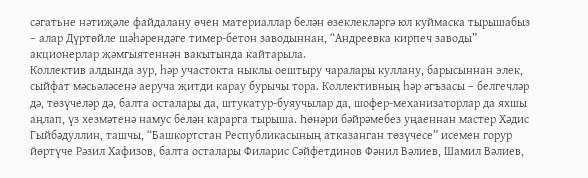сәгатьне нәтиҗәле файдалану өчен материаллар белән өзеклекләргә юл куймаска тырышабыз – алар Дүртөйле шәһәрендәге тимер-бетон заводыннан, “Андреевка кирпеч заводы” акционерлар җәмгыятеннән вакытында кайтарыла.
Коллектив алдында зур, һәр участокта ныклы оештыру чаралары куллану, барысыннан элек, сыйфат мәсьәләсенә аеруча җитди карау бурычы тора. Коллективның һәр әгъзасы – белгечләр дә, төзүчеләр дә, балта осталары да, штукатур-буяучылар да, шофер-механизаторлар да яхшы аңлап, үз хезмәтенә намус белән карарга тырыша. Һөнәри бәйрәмебез уңаеннан мастер Хәдис Гыйбәдуллин, ташчы, “Башкортстан Республикасының атказанган төзүчесе” исемен горур йөртүче Рәзил Хафизов, балта осталары Филарис Сәйфетдинов Фәнил Вәлиев, Шамил Вәлиев,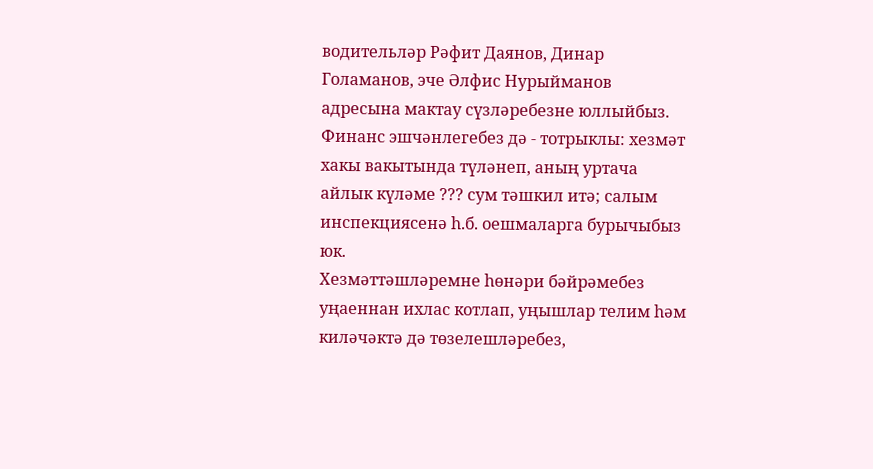водительләр Рәфит Даянов, Динар Голаманов, эче Әлфис Нурыйманов адресына мактау сүзләребезне юллыйбыз.
Финанс эшчәнлегебез дә - тотрыклы: хезмәт хакы вакытында түләнеп, аның уртача айлык күләме ??? сум тәшкил итә; салым инспекциясенә һ.б. оешмаларга бурычыбыз юк.
Хезмәттәшләремне һөнәри бәйрәмебез уңаеннан ихлас котлап, уңышлар телим һәм киләчәктә дә төзелешләребез,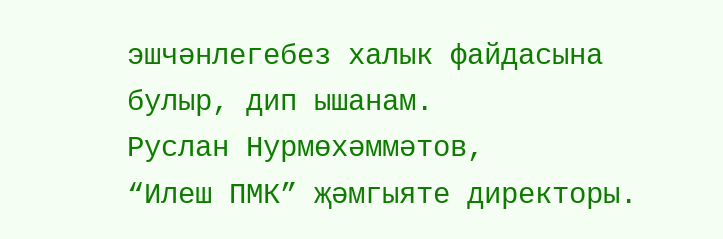эшчәнлегебез халык файдасына булыр, дип ышанам.
Руслан Нурмөхәммәтов,
“Илеш ПМК” җәмгыяте директоры.